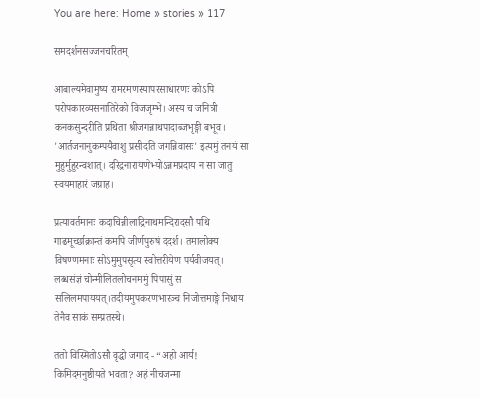You are here: Home » stories » 117

समदर्शनसज्जनचरितम्

आबाल्यमेवामुष्य रामरमणस्यापरसाधारणः कोऽपि परोपकारव्यसनातिरेको विजजृम्भे। अस्य च जनित्री कनकसुन्दरीति प्रथिता श्रीजगन्नाथपादाब्जभृङ्गी बभूव। 'आर्तजनानुकम्पयैवाशु प्रसीदति जगन्निवासः' इत्यमुं तनयं सा मुहुर्मुहुरन्वशात्। दरिद्रनारायणेभ्योऽन्नमप्रदाय न सा जातु स्वयमाहारं जग्राह।

प्रत्यावर्तमानः कदाचिन्नीलाद्रिनाथमन्दिरादसौ पथि गाढमूर्च्छाक्रान्तं कमपि जीर्णपुरुषं ददर्श। तमालोक्य विषण्णमनाः सोऽमुमुपसृत्य स्वोत्तरीयेण पर्यवीजयत्। लब्धसंज्ञं चोन्मीलितलोचनममुं पिपासुं स सलिलमपाययत्।तदीयमुपकरणभारञ्च निजोत्तमाङ्गे निधाय तेनैव साकं सम्प्रतस्थे।

ततो विस्मितोऽसौ वृद्धो जगाद - “अहो आर्य! किमिदमनुष्ठीयते भवता? अहं नीचजन्मा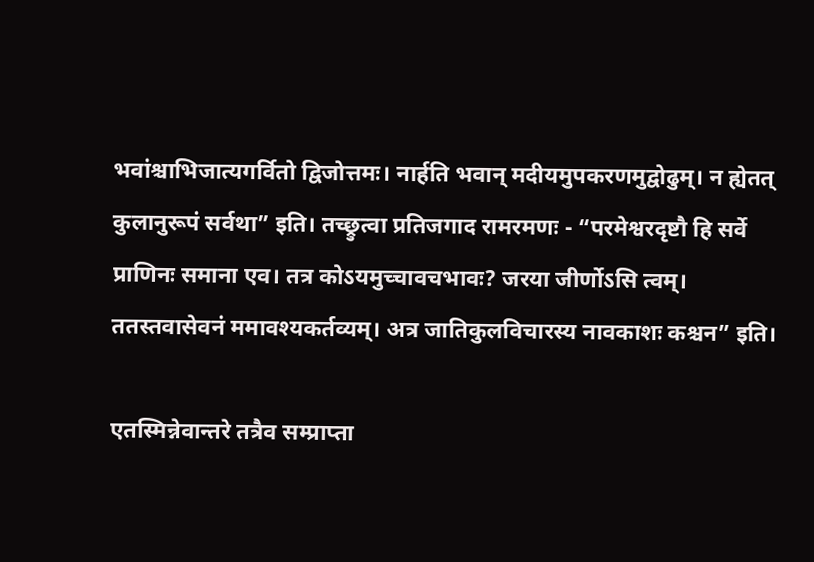भवांश्चाभिजात्यगर्वितो द्विजोत्तमः। नार्हति भवान् मदीयमुपकरणमुद्वोढुम्। न ह्येतत् कुलानुरूपं सर्वथा” इति। तच्छ्रुत्वा प्रतिजगाद रामरमणः - “परमेश्वरदृष्टौ हि सर्वे प्राणिनः समाना एव। तत्र कोऽयमुच्चावचभावः? जरया जीर्णोऽसि त्वम्। ततस्तवासेवनं ममावश्यकर्तव्यम्। अत्र जातिकुलविचारस्य नावकाशः कश्चन” इति।

एतस्मिन्नेवान्तरे तत्रैव सम्प्राप्ता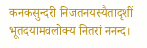कनकसुन्दरी निजतनयस्यैतादृशीं भूतदयामवलोक्य नितरां ननन्द।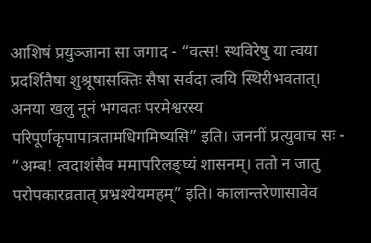आशिषं प्रयुञ्जाना सा जगाद - “वत्स! स्थविरेषु या त्वया प्रदर्शितैषा शुश्रूषासक्तिः सैषा सर्वदा त्वयि स्थिरीभवतात्। अनया खलु नूनं भगवतः परमेश्वरस्य परिपूर्णकृपापात्रतामधिगमिष्यसि” इति। जननीं प्रत्युवाच सः - “अम्ब! त्वदाशंसैव ममापरिलङ्घ्यं शासनम्। ततो न जातु परोपकारव्रतात् प्रभ्रश्येयमहम्” इति। कालान्तरेणासावेव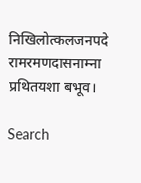निखिलोत्कलजनपदे रामरमणदासनाम्ना प्रथितयशा बभूव।

Search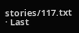stories/117.txt · Last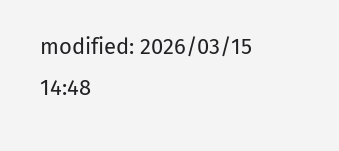modified: 2026/03/15 14:48